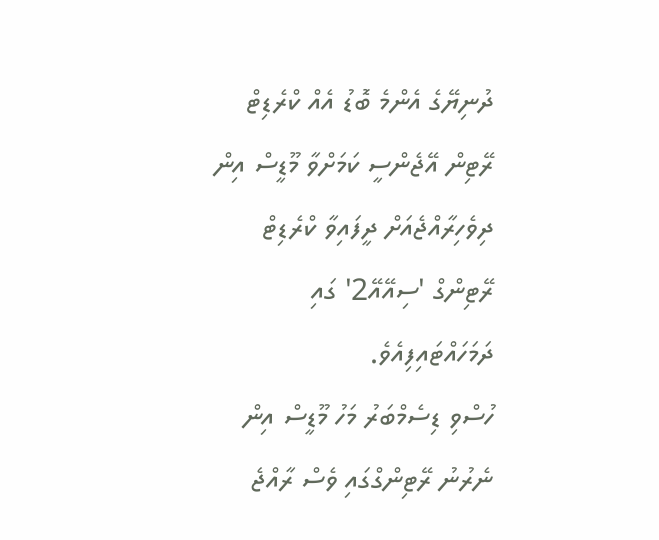ދުނިޔޭގެ އެންމެ ބޮޑު އެއް ކްރެޑިޓް ރޭޓިން އޭޖެންސީ ކަމަށްވާ މޫޑީސް އިން ދިވެހިރާއްޖެއަށް ދީފައިވާ ކްރެޑިޓް ރޭޓިންގް 'ސިއޭއޭ2' ގައި ދަމަހައްޓައިފިއެވެ.
ހުސްވި ޑިސެމްބަރު މަހު މޫޑީސް އިން ނެރުނު ރޭޓިންގްގައި ވެސް ރާއްޖެ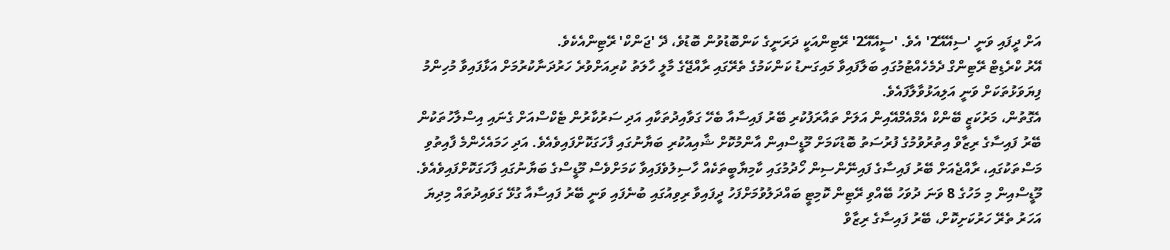އަށް ދީފައި ވަނީ 'ސިއޭއޭ2' އެވެ. 'ސީއޭއޭ2' ރޭޓިންއަކީ ދަރަނީގެ ކަންބޮޑުވުން ބޮޑުވެ، ދޭ 'ޖަންކް' ރޭޓިންއެކެވެ.
އޭރު ކްރެޑިޓް ރޭޓިންގް ދެމެހެއްޓުމުގައި ބަލާފައިވާ މައިގަނޑު ކަންކަމުގެ ތެރޭގައި ރާއްޖޭގެ މާލީ ހާލަތު ކުރިއަށްވުރެ ހަރުދަނާކުރުމަށް އަޅާފައިވާ މުހިންމު ފިޔަވަޅުތަކަށް ވަނީ އަލިއަޅުވާލާފައެވެ.
އެގޮތުން، މަރުކަޒީ ބޭންކް އެމްއެމްއޭއިން އަލަށް ތައާރަފުކުރި ބޭރު ފައިސާއާ ބެހޭ ގަވާއިދުތަކާއި އަދި ސަރުކާރުން ޓެކްސްއަށް ގެނައި އިސްލާހުތަކުން ބޭރު ފައިސާގެ ރިޒާވް އިތުރުވުމުގެ ފުރުސަތު ބޮޑުކަމަށް މޫޑީސްއިން އާންމުކޮށް ޝާއިއުކުރި ބަޔާނުގައި ފާހަގަކޮށްފައިވެއެވެ. އަދި ހަމައެހެންމެ ފާއިތުވި މަސްތަކުގައި، ރާއްޖެއަށް ބޭރު ފައިސާގެ ފައިނޭންސިން ހޯދުމުގައި ކާމިޔާބީތަކެއް ހާސިލުވެފައިވާ ކަމަށްވެސް މޫޑީސްގެ ބަޔާނުގައި ފާހަގަކޮށްފައިވެއެވެ.
މޫޑީސްއިން މި މަހުގެ 8 ވަނަ ދުވަހު ބޭއްވި ރޭޓިން ކޮމިޓީ ބައްދަލުވުމަށްފަހު ދީފައިވާ ރިވިއުގައި ބުނެފައި ވަނީ ބޭރު ފައިސާއާ ގުޅޭ ގަވައިދުތައް މިދިޔަ އަހަރު ތެރޭ ހަރުކަށިކޮށް، ބޭރު ފައިސާގެ ރިޒާވް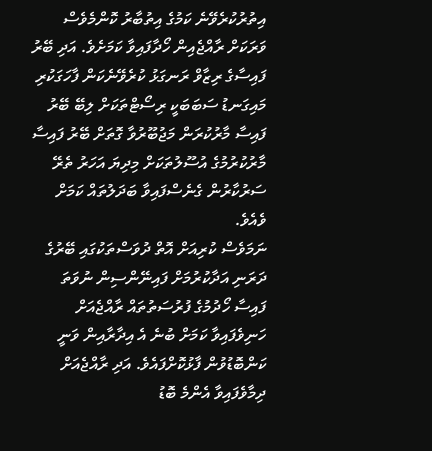އިތުރުކުރެވޭނެ ކަމުގެ އިތުބާރު ކޮންމެވެސް ވަރަކަށް ރާއްޖެއިން ހޯދާފައިވާ ކަމަށެވެ. އަދި ބޭރު ފައިސާގެ ރިޒާވް ރަނގަޅު ކުރެވޭނެކަން ފާހަގަކުރި މައިގަނޑު ސަބަބަކީ ރިސޯޓްތަކަށް ލިބޭ ބޭރު ފައިސާ މާރުކުރަން މަޖުބޫރުވާ ގޮތަށް ބޭރު ފައިސާ މާރުކުރުމުގެ އުސޫލުތަކަށް މިދިޔަ އަހަރު ތެރޭ ސަރުކާރުން ގެނެސްފައިވާ ބަދަލުތައް ކަމަށް ވެއެވެ.
ނަމަވެސް ކުރިއަށް އޮތް ދުވަސްތަކުގައި ބޭރުގެ ދަރަނި އަދާކުރުމަށް ފައިނޭންސިން ނުވަތަ ފައިސާ ހޯދުމުގެ ފުރުސަތުތައް ރާއްޖެއަށް ހަނިވެފައިވާ ކަމަށް ބުނެ އެ އިދާރާއިން ވަނީ ކަންބޮޑުވުން ފާޅުކޮށްފައެވެ. އަދި ރާއްޖެއަށް ދިމާވެފައިވާ އެންމެ ބޮޑު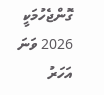ގޮންޖެހުމަކީ 2026 ވަނަ އަހަރު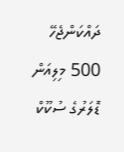ދައްކަންޖެހޭ 500 މިލިއަން ޑޮލަރުގެ ސުކޫކް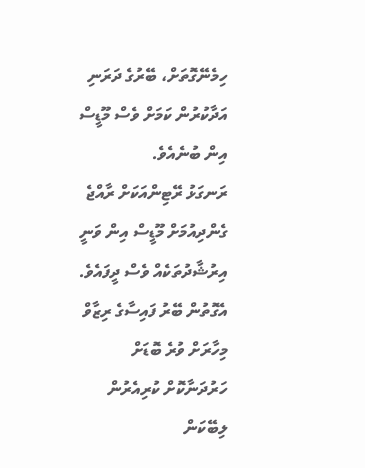ހިމެނޭގޮތަށް، ބޭރުގެ ދަރަނި އަދާކުރުން ކަމަށް ވެސް މޫޑީސް އިން ބުނެއެވެ.
ރަނގަޅު ރޭޓިންއަކަށް ރާއްޖެ ގެންދިއުމަށް މޫޑީސް އިން ވަނީ އިރުޝާދުތަކެއް ވެސް ދީފައެވެ. އެގޮތުން ބޭރު ފައިސާގެ ރިޒާވް މިހާރަށް ވުރެ ބޮޑަށް ހަރުދަނާކޮށް ކުރިއެރުން ލިބޭކަން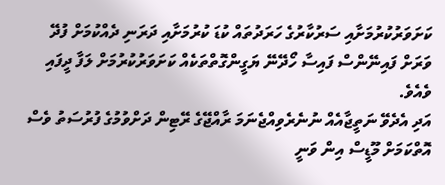ކަށަވަރުކުރުމަށާއި ސަރުކާރުގެ ހަރަދުތައް ކުޑަ ކުރުމަށާއި ދަރަނި ދެއްކުމަށް ފުދޭ ވަރަށް ފައިނޭންސް ފައިސާ ހޯދޭނޭ ޔަގީންގޮތްތަކެއް ކަށަވަރުކުރުމަށް ލަފާ ދީފައި ވެއެވެ.
އަދި އެދެވޭ ނަތީޖާއެއް ނުނެރެވިއްޖެނަމަ ރާއްޖޭގެ ރޭޓިން ދަށްވުމުގެ ފުރުސަތު ވެސް އޮތްކަމަށް މޫޑީސް އިން ވަނީ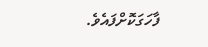ފާހަގަކޮށްފައެވެ.